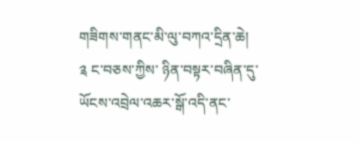གཟིགས་གནང་མི་ལུ་བཀའ་དྲིན་ཆེ།
༉ ང་བཅས་ཀྱིས་ ཉིན་བསྟར་བཞིན་དུ་
ཡོངས་འབྲེལ་འཆར་སྒོ་འདི་ནང་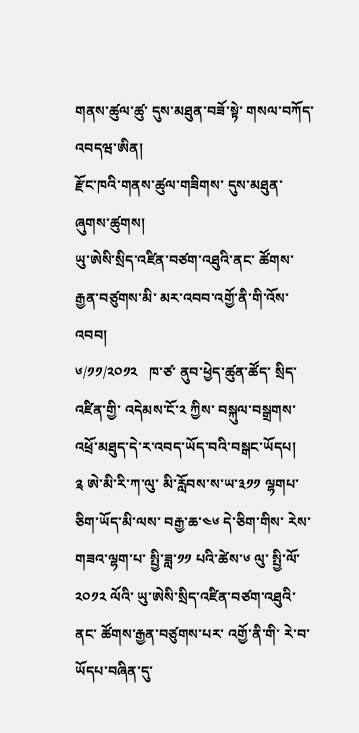གནས་ཚུལ་ཚུ་ དུས་མཐུན་བཟོ་སྟེ་ གསལ་བཀོད་འབདཝ་ཨིན།
རྫོང་ཁའི་གནས་ཚུལ་གཟིགས་ དུས་མཐུན་ཞུགས་ཚུགས།
ཡུ་ཨེསི་སྲིད་འཛིན་བཙག་འཐུའི་ནང་ ཚོགས་རྒྱན་བཙུགས་མི་ མར་འབབ་འགྱོ་ནི་གི་འོས་འབབ།
༦/༡༡/༢༠༡༢   ཁ་ཙ་ ནུབ་ཕྱེད་ཚུན་ཚོད་ སྲིད་འཛིན་གྱི་ འདེམས་ངོ་༢ ཀྱིས་ བསྐུལ་བསྒྲགས་འཕྲོ་མཐུད་དེ་ར་འབད་ཡོད་བའི་བསྒང་ཡོདཔ།
༉ ཨེ་མི་རི་ཀ་ལུ་ མི་རློབས་ས་ཡ་༣༡༡ ལྷགཔ་ཅིག་ཡོད་མི་ལས་ བརྒྱ་ཆ་༤༦ དེ་ཅིག་གིས་ རེས་གཟའ་ལྷག་པ་ སྤྱི་ཟླ་༡༡ པའི་ཚེས་༦ ལུ་ སྤྱི་ལོ་༢༠༡༢ ལོའི་ ཡུ་ཨེསི་སྲིད་འཛིན་བཙག་འཐུའི་ནང་ ཚོགས་རྒྱན་བཙུགས་པར་ འགྱོ་ནི་གི་ རེ་བ་ཡོདཔ་བཞིན་དུ་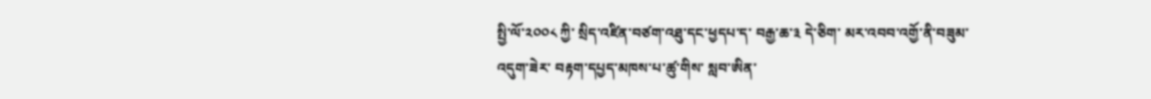སྤྱི་ལོ་༢༠༠༨ ཀྱི་ སྲིད་འཛིན་བཙག་འཐུ་དང་ཕྱདཔ་ད་ བརྒྱ་ཆ་༣ དེ་ཅིག་ མར་འབབ་འགྱོ་ནི་བཟུམ་འདུག་ཟེར་ བརྟག་དཔྱད་མཁས་པ་ཚུ་གིས་ སླབ་ཨིན་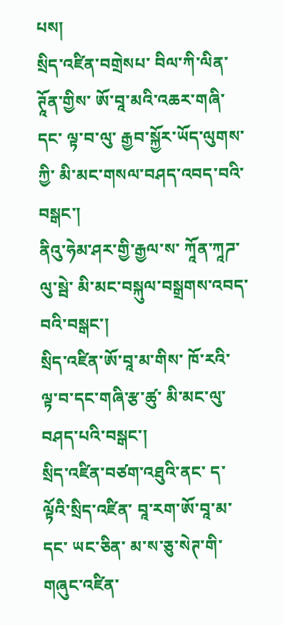པས།
སྲིད་འཛིན་བགྲེསཔ་ བིལ་ཀི་ལིན་ཊཱོན་གྱིས་ ཨོ་བཱ་མའི་འཆར་གཞི་དང་ ལྟ་བ་ལུ་ རྒྱབ་སྐྱོར་ཡོད་ལུགས་ཀྱི་ མི་མང་གསལ་བཤད་འབད་བའི་བསྒང་།
ནིའུ་ཧེམ་ཤར་གྱི་རྒྱལ་ས་ ཀཱོན་ཀཱཌ་ལུ་སྦེ་ མི་མང་བསྐུལ་བསྒྲགས་འབད་བའི་བསྒང་།
སྲིད་འཛིན་ཨོ་བཱ་མ་གིས་ ཁོ་རའི་ ལྟ་བ་དང་གཞི་རྩ་ཚུ་ མི་མང་ལུ་ བཤད་པའི་བསྒང་།
སྲིད་འཛིན་བཙག་འཐུའི་ནང་ ད་ལྟོའི་སྲིད་འཛིན་ བཱ་རག་ཨོ་བཱ་མ་དང་ ཡང་ཅིན་ མ་ས་ཅུ་སེཊ་གི་ གཞུང་འཛིན་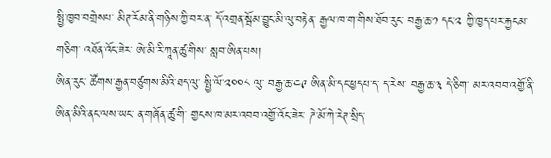སྤྱི་ཁྱབ་བགྲེསཔ་ མིཊ་རོམ་ནི་གཉིས་ཀྱི་བར་ན་ དོ་འགྲན་སྦོམ་བྱུང་མི་ལུ་བརྟེན་ རྒྱལ་ཁ་ག་གིས་ཐོབ་རུང་ བརྒྱ་ཆ་༡ དང་༢ ཀྱི་ཁྱད་པར་རྐྱངམ་གཅིག་ འཐོན་འོང་ཟེར་ ཨེ་མི་རི་ཀཱན་ཚུ་གིས་ སླབ་ཨིན་པས།
ཨིན་རུང་ ཚོགས་རྒྱན་བཙུགས་མིའི་ཐད་ལུ་ སྤྱི་ལོ་༢༠༠༨ ལུ་ བརྒྱ་ཆ་༤༩ ཨིན་མི་དང་ཕྱདཔ་ད་ ད་རེས་ བརྒྱ་ཆ་༣ དེ་ཅིག་ མར་འབབ་འགྱོ་ནི་ཨིན་མིའི་ནང་ལས་ཡང་ ན་གཞོན་ཚུ་གི་ གྱངས་ཁ་མར་འབབ་འགྱོ་འོང་ཟེར་ ཌེ་མོ་ཀེ་རེཊ་སྲིད་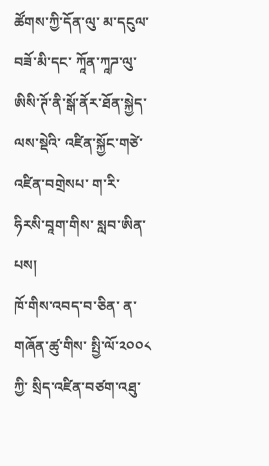ཚོགས་ཀྱི་དོན་ལུ་ མ་དངུལ་བཟོ་མི་དང་ ཀཱོན་ཀཱཌ་ལུ་ ཨིསི་ཊོ་ནི་སྒོ་ནོར་ཐོན་སྐྱེད་ལས་སྡེའི་ འཛིན་སྐྱོང་གཙེ་འཛིན་བགྲེསཔ་ ག་རི་ ཧིརསི་བཱག་གིས་ སླབ་ཨིན་པས།
ཁོ་གིས་འབད་བ་ཅིན་ ན་གཞོན་ཚུ་གིས་ སྤྱི་ལོ་༢༠༠༨ ཀྱི་ སྲིད་འཛིན་བཙག་འཐུ་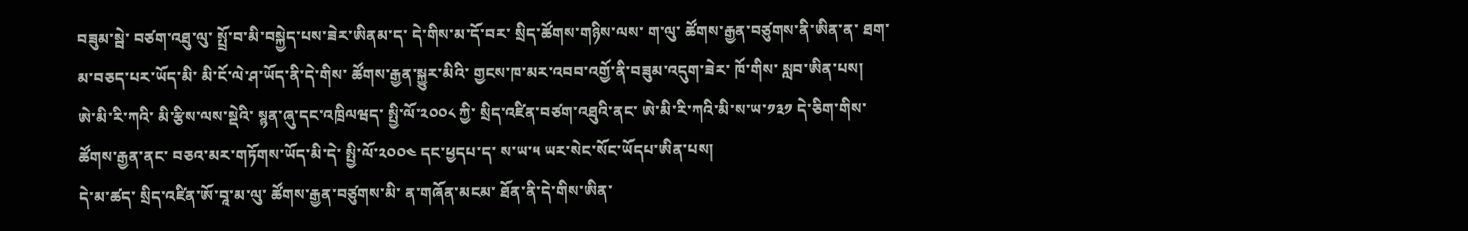བཟུམ་སྦེ་ བཙག་འཐུ་ལུ་ སྤྲོ་བ་མི་བསྐྱེད་པས་ཟེར་ཨིནམ་ད་ དེ་གིས་མ་དོ་བར་ སྲིད་ཚོགས་གཉིས་ལས་ ག་ལུ་ ཚོགས་རྒྱན་བཙུགས་ནི་ཨིན་ན་ ཐག་མ་བཅད་པར་ཡོད་མི་ མི་ངོ་ལེ་ཤ་ཡོད་ནི་དེ་གིས་ ཚོགས་རྒྱན་སྐྱུར་མིའི་ གྱངས་ཁ་མར་འབབ་འགྱོ་ནི་བཟུམ་འདུག་ཟེར་ ཁོ་གིས་ སླབ་ཨིན་པས།
ཨེ་མི་རི་ཀའི་ མི་རྩིས་ལས་སྡེའི་ སྙན་ཞུ་དང་འཁྲིལཝད་ སྤྱི་ལོ་༢༠༠༨ ཀྱི་ སྲིད་འཛིན་བཙག་འཐུའི་ནང་ ཨེ་མི་རི་ཀའི་མི་ས་ཡ་༡༣༡ དེ་ཅིག་གིས་ ཚོགས་རྒྱན་ནང་ བཅའ་མར་གཏོགས་ཡོད་མི་དེ་ སྤྱི་ལོ་༢༠༠༤ དང་ཕྱདཔ་ད་ ས་ཡ་༥ ཡར་སེང་སོང་ཡོདཔ་ཨིན་པས།
དེ་མ་ཚད་ སྲིད་འཛིན་ཨོ་བཱ་མ་ལུ་ ཚོགས་རྒྱན་བཙུགས་མི་ ན་གཞོན་མངམ་ ཐོན་ནི་དེ་གིས་ཨིན་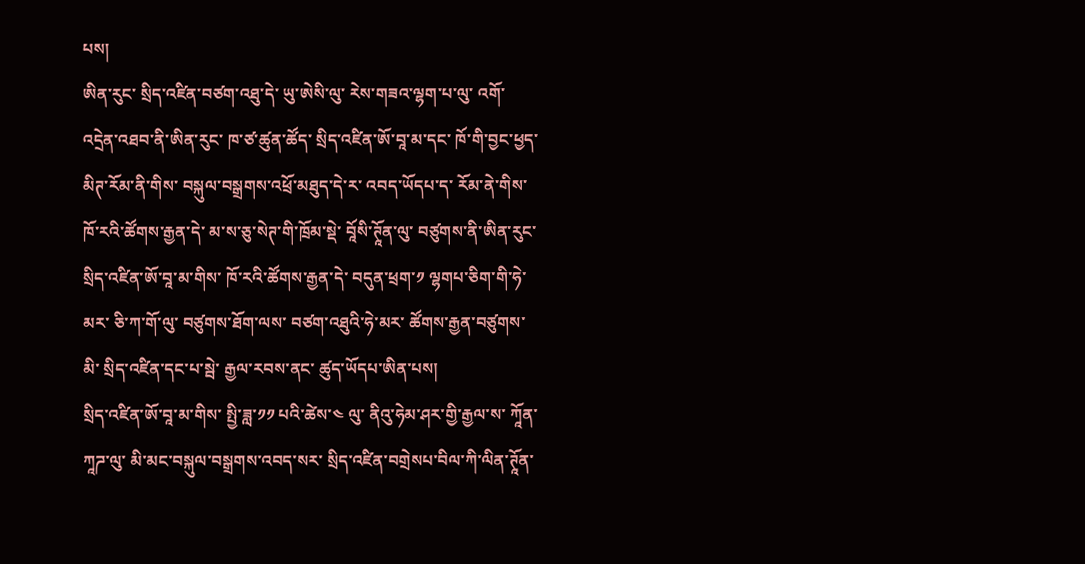པས།
ཨིན་རུང་ སྲིད་འཛིན་བཙག་འཐུ་དེ་ ཡུ་ཨེསི་ལུ་ རེས་གཟའ་ལྷག་པ་ལུ་ འགོ་འདྲེན་འཐབ་ནི་ཨིན་རུང་ ཁ་ཙ་ཚུན་ཚོད་ སྲིད་འཛིན་ཨོ་བཱ་མ་དང་ ཁོ་གི་བྱང་ཕྱད་ མིཊ་རོམ་ནི་གིས་ བསྐུལ་བསྒྲགས་འཕྲོ་མཐུད་དེ་ར་ འབད་ཡོདཔ་ད་ རོམ་ནེ་གིས་ ཁོ་རའི་ཚོགས་རྒྱན་དེ་ མ་ས་ཅུ་སེཊ་གི་ཁྲོམ་སྡེ་ བཱོསི་ཊཱོན་ལུ་ བཙུགས་ནི་ཨིན་རུང་ སྲིད་འཛིན་ཨོ་བཱ་མ་གིས་ ཁོ་རའི་ཚོགས་རྒྱན་དེ་ བདུན་ཕྲག་༡ ལྷགཔ་ཅིག་གི་ཧེ་མར་ ཅི་ཀ་གོ་ལུ་ བཙུགས་ཐོག་ལས་ བཙག་འཐུའི་ཧེ་མར་ ཚོགས་རྒྱན་བཙུགས་མི་ སྲིད་འཛིན་དང་པ་སྦེ་ རྒྱལ་རབས་ནང་ ཚུད་ཡོདཔ་ཨིན་པས།
སྲིད་འཛིན་ཨོ་བཱ་མ་གིས་ སྤྱི་ཟླ་༡༡ པའི་ཚེས་༤ ལུ་ ནིའུ་ཧེམ་ཤར་གྱི་རྒྱལ་ས་ ཀཱོན་ཀཱཌ་ལུ་ མི་མང་བསྐུལ་བསྒྲགས་འབད་སར་ སྲིད་འཛིན་བགྲེསཔ་བིལ་ཀི་ལིན་ཊཱོན་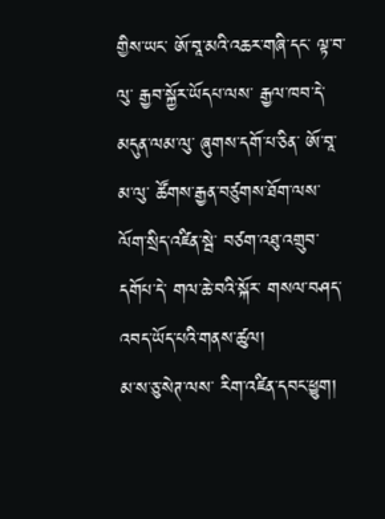གྱིས་ཡང་ ཨོ་བཱ་མའི་འཆར་གཞི་དང་ ལྟ་བ་ལུ་ རྒྱབ་སྐྱོར་ཡོདཔ་ལས་ རྒྱལ་ཁབ་དེ་ མདུན་ལམ་ལུ་ ཞུགས་དགོ་པ་ཅིན་ ཨོ་བཱ་མ་ལུ་ ཚོགས་རྒྱན་བཙུགས་ཐོག་ལས་ ལོག་སྲིད་འཛིན་སྦེ་ བཙག་འཐུ་འགྲུབ་དགོཔ་དེ་ གལ་ཆེ་བའི་སྐོར་ གསལ་བཤད་འབད་ཡོད་པའི་གནས་ཚུལ།
མ་ས་ཅུ་སེཊ་ལས་ རིག་འཛིན་དབང་ཕྱུག།